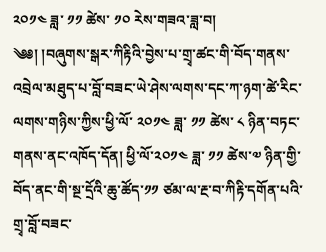༢༠༡༤ ཟླ་ ༡༡ ཚེས་ ༡༠ རེས་གཟའ་ཟླ་བ།
༄༅། །བཞུགས་སྒར་ཀིརྟིའི་བྱེས་པ་གྲྭ་ཚང་གི་བོད་གནས་འབྲེལ་མཐུད་པ་བློ་བཟང་ཡེ་ཤེས་ལགས་དང་ཀ་ཉག་ཚེ་རིང་ལགས་གཉིས་ཀྱིས་ཕྱི་ལོ་ ༢༠༡༤ ཟླ་ ༡༡ ཚེས་ ༨ ཉིན་བཏང་གནས་ནང་འཁོད་དོན། ཕྱི་ལོ་༢༠༡༤ ཟླ་ ༡༡ ཚེས་༧ ཉིན་གྱི་བོད་ནང་གི་སྔ་དྲོའི་ཆུ་ཚོད་༡༡ ཙམ་ལ་རྔ་བ་ཀིརྟི་དགོན་པའི་གྲྭ་བློ་བཟང་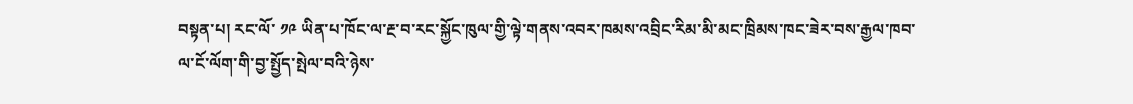བསྟན་པ། རང་ལོ་ ༡༩ ཡིན་པ་ཁོང་ལ་རྔ་བ་རང་སྐྱོང་ཁུལ་གྱི་ལྟེ་གནས་འབར་ཁམས་འབྲིང་རིམ་མི་མང་ཁྲིམས་ཁང་ཟེར་བས་རྒྱལ་ཁབ་ལ་ངོ་ལོག་གི་བྱ་སྤྱོད་སྤེལ་བའི་ཉེས་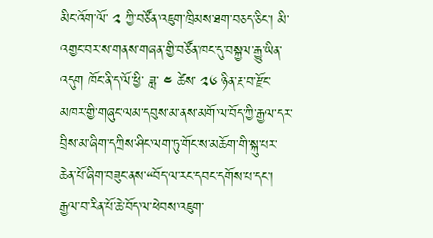མིང་འོག་ལོ་ ༢ ཀྱི་བཙོན་འཇུག་ཁྲིམས་ཐག་བཅད་ཅིང་། མི་འགྱང་བར་ས་གནས་གཞན་གྱི་བཙོན་ཁང་དུ་བསྐྱལ་རྒྱུ་ཡིན་འདུག ཁོང་ནི་ད་ལོ་ཕྱི་ ཟླ་ ༤ ཚེས་ ༢༦ ཉིན་རྔ་བ་རྫོང་མཁར་གྱི་གཞུང་ལམ་དབུས་མ་ནས་མགོ་ལ་བོད་ཀྱི་རྒྱལ་དར་བྲིས་མ་ཞིག་དཀྲིས་ཤིང་ལག་ཏུ་གོང་ས་མཆོག་གི་སྐུ་པར་ཆེན་པོ་ཞིག་བཟུང་ནས་“བོད་ལ་རང་དབང་དགོས་པ་དང་། རྒྱལ་བ་རིན་པོ་ཆེ་བོད་ལ་ཕེབས་འཇུག་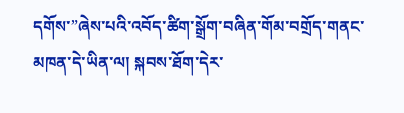དགོས་”ཞེས་པའི་འབོད་ཚིག་སྒྲོག་བཞིན་གོམ་བགྲོད་གནང་མཁན་དེ་ཡིན་ལ། སྐབས་ཐོག་དེར་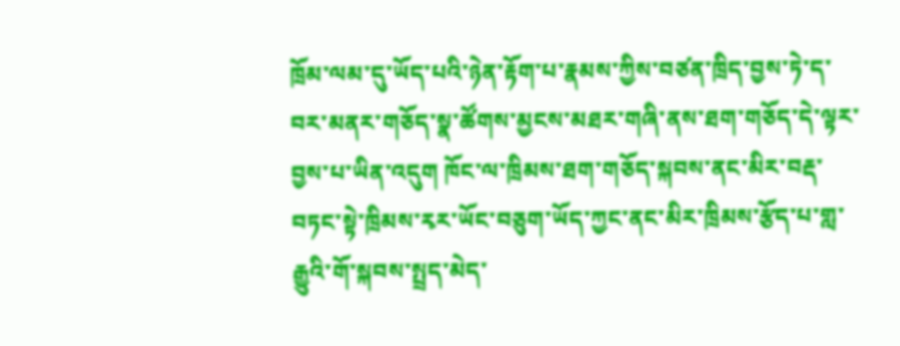ཁྲོམ་ལམ་དུ་ཡོད་པའི་ཉེན་རྟོག་པ་རྣམས་ཀྱིས་བཙན་ཁྲིད་བྱས་ཏེ་ད་བར་མནར་གཅོད་སྣ་ཚོགས་མྱངས་མཐར་གཞི་ནས་ཐག་གཅོད་དེ་ལྟར་བྱས་པ་ཡིན་འདུག ཁོང་ལ་ཁྲིམས་ཐག་གཅོད་སྐབས་ནང་མིར་བརྡ་བཏང་སྟེ་ཁྲིམས་རྭར་ཡོང་བཅུག་ཡོད་ཀྱང་ནང་མིར་ཁྲིམས་རྩོད་པ་གླ་རྒྱུའི་གོ་སྐབས་སྤྲད་མེད་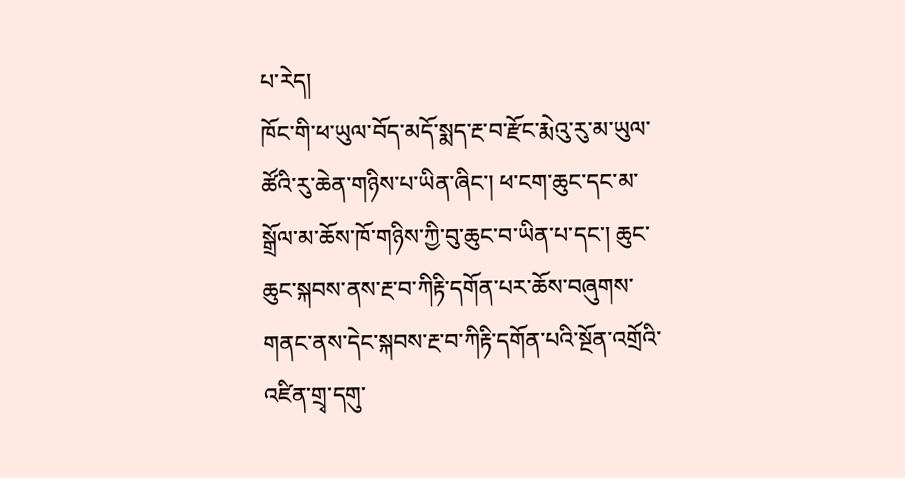པ་རེད།
ཁོང་གི་ཕ་ཡུལ་བོད་མདོ་སྨད་རྔ་བ་རྫོང་རྨེའུ་རུ་མ་ཡུལ་ཚོའི་རུ་ཆེན་གཉིས་པ་ཡིན་ཞིང་། ཕ་ངག་ཆུང་དང་མ་སྒྲོལ་མ་ཆོས་ཁོ་གཉིས་ཀྱི་བུ་ཆུང་བ་ཡིན་པ་དང་། ཆུང་ཆུང་སྐབས་ནས་རྔ་བ་ཀིརྟི་དགོན་པར་ཆོས་བཞུགས་གནང་ནས་དེང་སྐབས་རྔ་བ་ཀིརྟི་དགོན་པའི་སྔོན་འགྲོའི་འཛིན་གྲྭ་དགུ་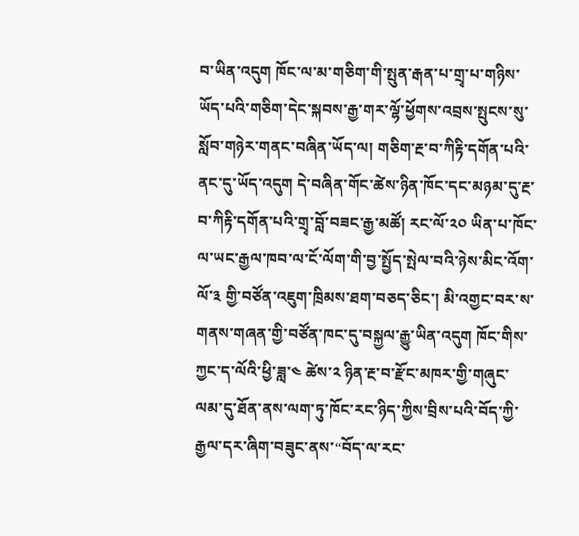བ་ཡིན་འདུག ཁོང་ལ་མ་གཅིག་གི་སྤུན་རྒན་པ་གྲྭ་པ་གཉིས་ཡོད་པའི་གཅིག་དེང་སྐབས་རྒྱ་གར་ལྷོ་ཕྱོགས་འབྲས་སྤུངས་སུ་སློབ་གཉེར་གནང་བཞིན་ཡོད་ལ། གཅིག་རྔ་བ་ཀིརྟི་དགོན་པའི་ནང་དུ་ཡོད་འདུག དེ་བཞིན་གོང་ཚེས་ཉིན་ཁོང་དང་མཉམ་དུ་རྔ་བ་ཀིརྟི་དགོན་པའི་གྲྭ་བློ་བཟང་རྒྱ་མཚོ། རང་ལོ་༢༠ ཡིན་པ་ཁོང་ལ་ཡང་རྒྱལ་ཁབ་ལ་ངོ་ལོག་གི་བྱ་སྤྱོད་སྤེལ་བའི་ཉེས་མིང་འོག་ལོ་༣ གྱི་བཙོན་འཇུག་ཁྲིམས་ཐག་བཅད་ཅིང་། མི་འགྱང་བར་ས་གནས་གཞན་གྱི་བཙོན་ཁང་དུ་བསྐྱལ་རྒྱུ་ཡིན་འདུག ཁོང་གིས་ཀྱང་ད་ལོའི་ཕྱི་ཟླ་༤ ཚེས་༢ ཉིན་རྔ་བ་རྫོང་མཁར་གྱི་གཞུང་ལམ་དུ་ཐོན་ནས་ལག་ཏུ་ཁོང་རང་ཉིད་ཀྱིས་བྲིས་པའི་བོད་ཀྱི་རྒྱལ་དར་ཞིག་བཟུང་ནས་“བོད་ལ་རང་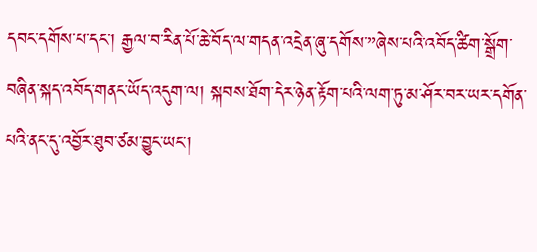དབང་དགོས་པ་དང་། རྒྱལ་བ་རིན་པོ་ཆེ་བོད་ལ་གདན་འདྲེན་ཞུ་དགོས་”ཞེས་པའི་འབོད་ཚིག་སྒྲོག་བཞིན་སྐད་འབོད་གནང་ཡོད་འདུག་ལ། སྐབས་ཐོག་དེར་ཉེན་རྟོག་པའི་ལག་ཏུ་མ་ཤོར་བར་ཡར་དགོན་པའི་ནང་དུ་འབྱོར་ཐུབ་ཙམ་བྱུང་ཡང་།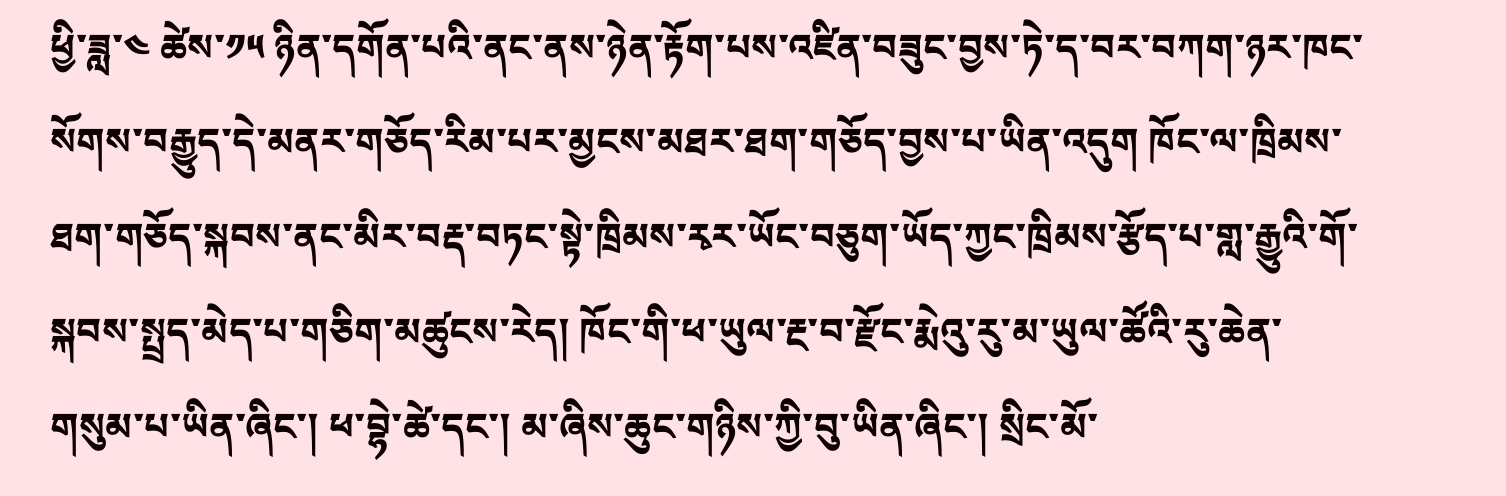ཕྱི་ཟླ་༤ ཚེས་༡༥ ཉིན་དགོན་པའི་ནང་ནས་ཉེན་རྟོག་པས་འཛིན་བཟུང་བྱས་ཏེ་ད་བར་བཀག་ཉར་ཁང་སོགས་བརྒྱུད་དེ་མནར་གཅོད་རིམ་པར་མྱངས་མཐར་ཐག་གཅོད་བྱས་པ་ཡིན་འདུག ཁོང་ལ་ཁྲིམས་ཐག་གཅོད་སྐབས་ནང་མིར་བརྡ་བཏང་སྟེ་ཁྲིམས་རྭར་ཡོང་བཅུག་ཡོད་ཀྱང་ཁྲིམས་རྩོད་པ་གླ་རྒྱུའི་གོ་སྐབས་སྤྲད་མེད་པ་གཅིག་མཚུངས་རེད། ཁོང་གི་ཕ་ཡུལ་རྔ་བ་རྫོང་རྨེའུ་རུ་མ་ཡུལ་ཚོའི་རུ་ཆེན་གསུམ་པ་ཡིན་ཞིང་། ཕ་བྷེ་ཚེ་དང་། མ་ཞིས་ཆུང་གཉིས་ཀྱི་བུ་ཡིན་ཞིང་། སྲིང་མོ་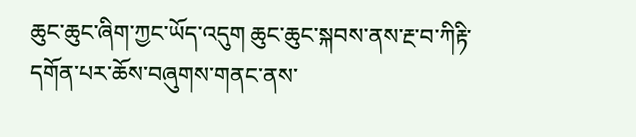ཆུང་ཆུང་ཞིག་ཀྱང་ཡོད་འདུག ཆུང་ཆུང་སྐབས་ནས་རྔ་བ་ཀིརྟི་དགོན་པར་ཆོས་བཞུགས་གནང་ནས་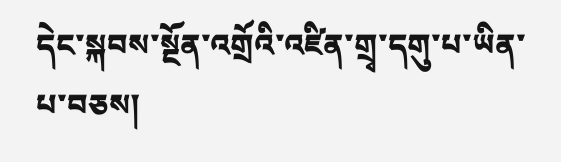དེང་སྐབས་སྔོན་འགྲོའི་འཛིན་གྲྭ་དགུ་པ་ཡིན་པ་བཅས།